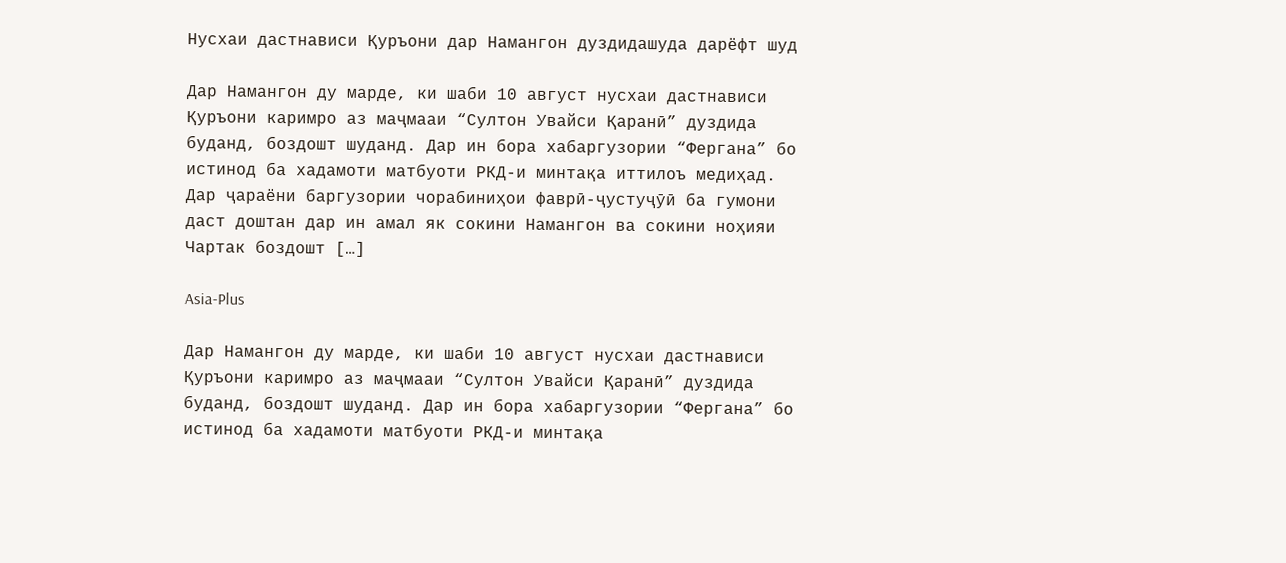Нусхаи дастнависи Қуръони дар Намангон дуздидашуда дарёфт шуд

Дар Намангон ду марде, ки шаби 10 август нусхаи дастнависи Қуръони каримро аз маҷмааи “Султон Увайси Қаранӣ” дуздида буданд, боздошт шуданд. Дар ин бора хабаргузории “Фергана” бо истинод ба хадамоти матбуоти РКД-и минтақа иттилоъ медиҳад. Дар ҷараёни баргузории чорабиниҳои фаврӣ-ҷустуҷӯӣ ба гумони даст доштан дар ин амал як сокини Намангон ва сокини ноҳияи Чартак боздошт […]

Asia-Plus

Дар Намангон ду марде, ки шаби 10 август нусхаи дастнависи Қуръони каримро аз маҷмааи “Султон Увайси Қаранӣ” дуздида буданд, боздошт шуданд. Дар ин бора хабаргузории “Фергана” бо истинод ба хадамоти матбуоти РКД-и минтақа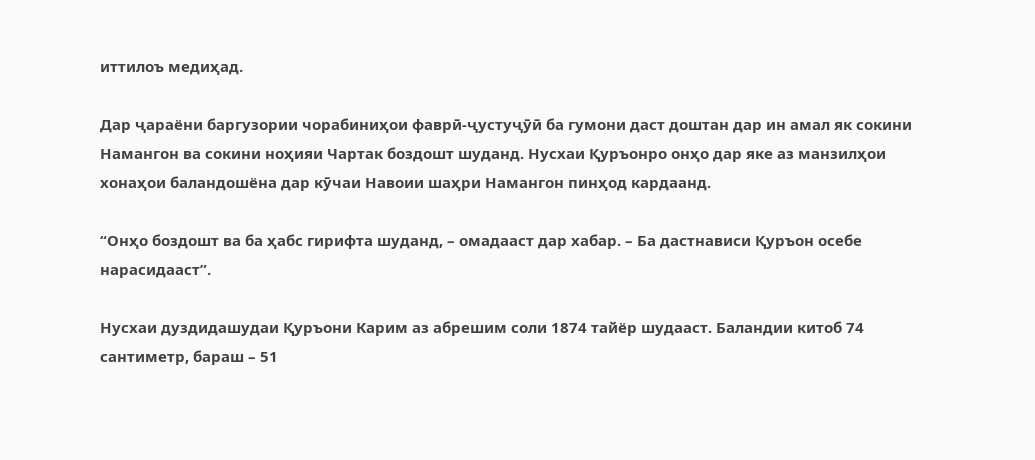иттилоъ медиҳад.

Дар ҷараёни баргузории чорабиниҳои фаврӣ-ҷустуҷӯӣ ба гумони даст доштан дар ин амал як сокини Намангон ва сокини ноҳияи Чартак боздошт шуданд. Нусхаи Қуръонро онҳо дар яке аз манзилҳои хонаҳои баландошёна дар кӯчаи Навоии шаҳри Намангон пинҳод кардаанд.

“Онҳо боздошт ва ба ҳабс гирифта шуданд, – омадааст дар хабар. – Ба дастнависи Қуръон осебе нарасидааст”.

Нусхаи дуздидашудаи Қуръони Карим аз абрешим соли 1874 тайёр шудааст. Баландии китоб 74 сантиметр, бараш – 51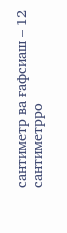сантиметр ва ғафсиаш – 12 сантиметрро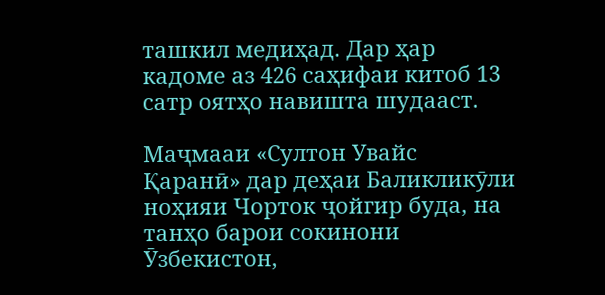ташкил медиҳад. Дар ҳар кадоме аз 426 саҳифаи китоб 13 сатр оятҳо навишта шудааст.

Маҷмааи «Султон Увайс Қаранӣ» дар деҳаи Баликликӯли ноҳияи Чорток ҷойгир буда, на танҳо барои сокинони Ӯзбекистон,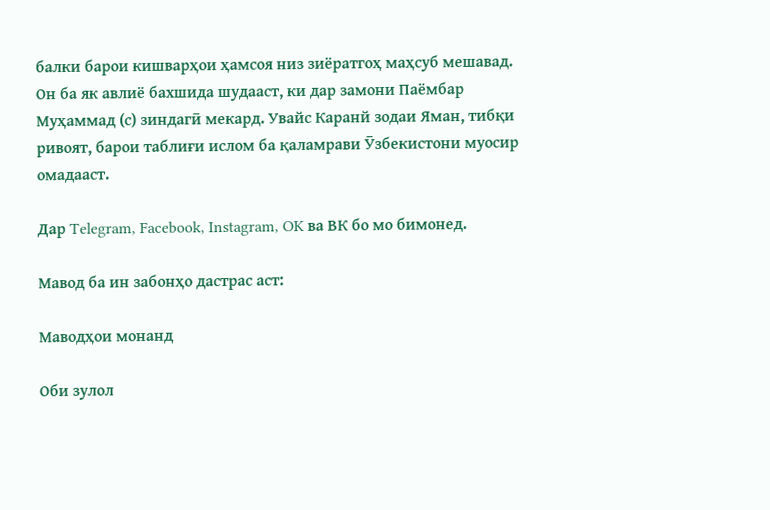балки барои кишварҳои ҳамсоя низ зиёратгоҳ маҳсуб мешавад. Он ба як авлиё бахшида шудааст, ки дар замони Паёмбар Муҳаммад (с) зиндагӣ мекард. Увайс Каранй зодаи Яман, тибқи ривоят, барои таблиғи ислом ба қаламрави Ӯзбекистони муосир омадааст.

Дар Telegram, Facebook, Instagram, OK ва ВК бо мо бимонед.

Мавод ба ин забонҳо дастрас аст:

Маводҳои монанд

Оби зулол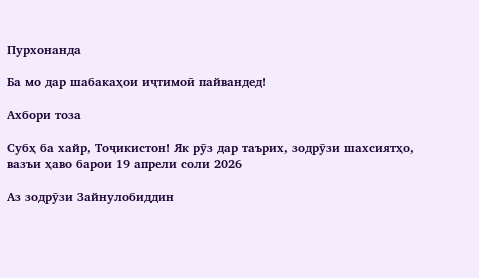Пурхонанда

Ба мо дар шабакаҳои иҷтимоӣ пайвандед!

Ахбори тоза

Субҳ ба хайр, Тоҷикистон! Як рӯз дар таърих, зодрӯзи шахсиятҳо, вазъи ҳаво барои 19 апрели соли 2026

Аз зодрӯзи Зайнулобиддин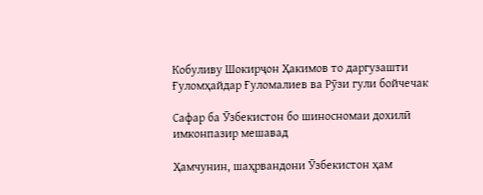Кобуливу Шокирҷон Ҳакимов то даргузашти Ғуломҳайдар Ғуломалиев ва Рӯзи гули бойчечак

Сафар ба Ӯзбекистон бо шиносномаи дохилӣ имконпазир мешавад

Ҳамчунин, шаҳрвандони Ӯзбекистон ҳам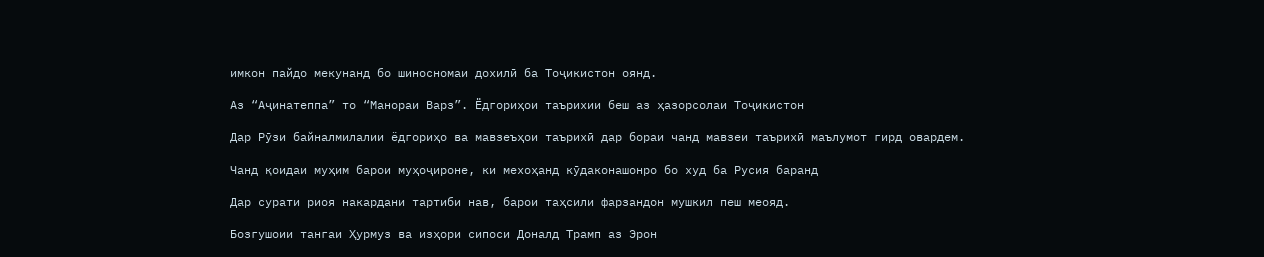имкон пайдо мекунанд бо шиносномаи дохилӣ ба Тоҷикистон оянд.

Аз “Аҷинатеппа” то “Манораи Варз”. Ёдгориҳои таърихии беш аз ҳазорсолаи Тоҷикистон

Дар Рӯзи байналмилалии ёдгориҳо ва мавзеъҳои таърихӣ дар бораи чанд мавзеи таърихӣ маълумот гирд овардем.

Чанд қоидаи муҳим барои муҳоҷироне, ки мехоҳанд кӯдаконашонро бо худ ба Русия баранд

Дар сурати риоя накардани тартиби нав, барои таҳсили фарзандон мушкил пеш меояд.

Бозгушоии тангаи Ҳурмуз ва изҳори сипоси Доналд Трамп аз Эрон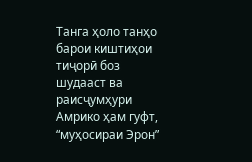Танга ҳоло танҳо барои киштиҳои тиҷорӣ боз шудааст ва раисҷумҳури Амрико ҳам гуфт, “муҳосираи Эрон”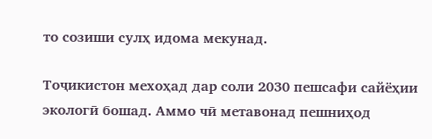то созиши сулҳ идома мекунад.

Тоҷикистон мехоҳад дар соли 2030 пешсафи сайёҳии экологӣ бошад. Аммо чӣ метавонад пешниҳод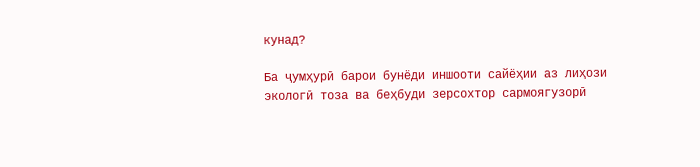кунад?

Ба ҷумҳурӣ барои бунёди иншооти сайёҳии аз лиҳози экологӣ тоза ва беҳбуди зерсохтор сармоягузорӣ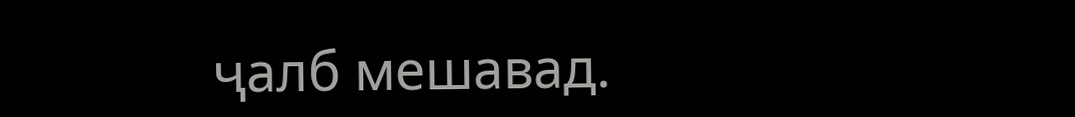ҷалб мешавад.